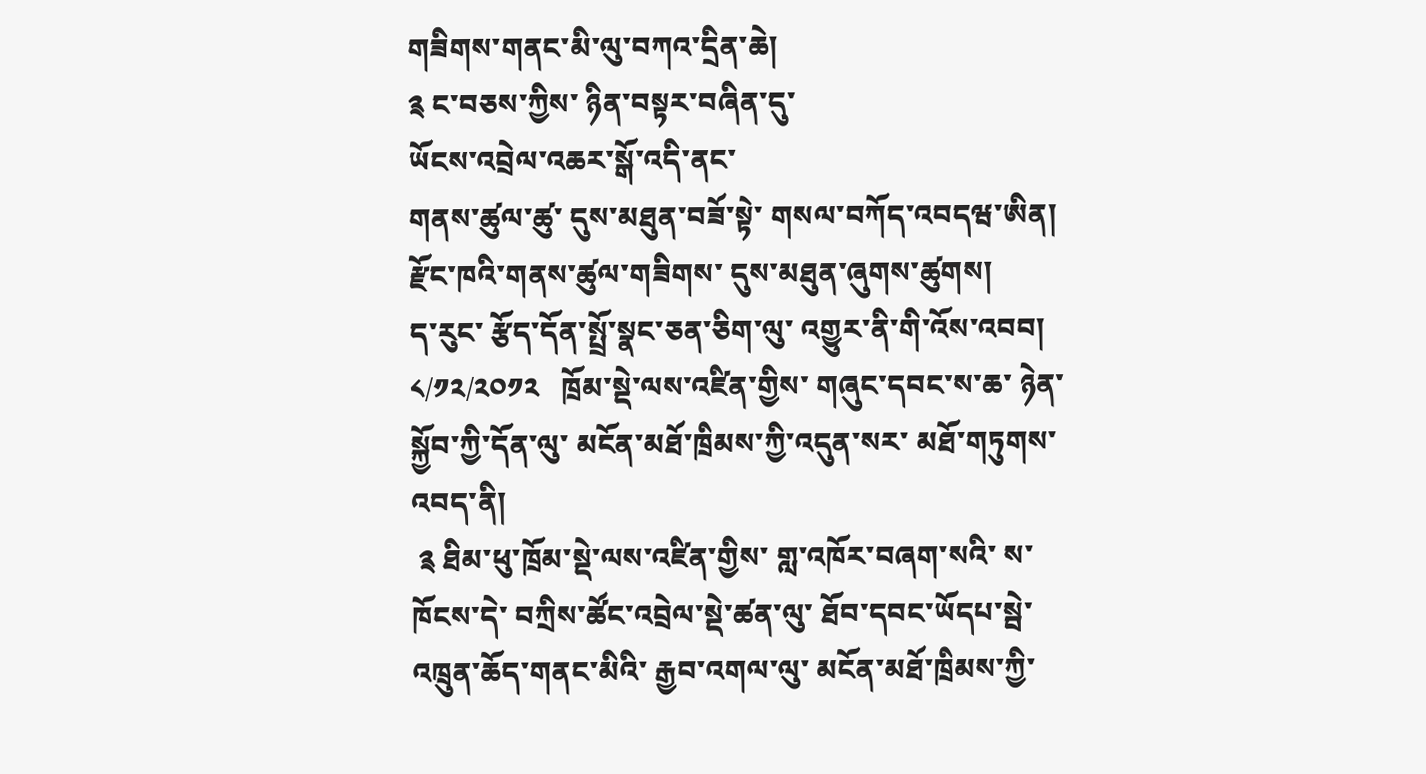གཟིགས་གནང་མི་ལུ་བཀའ་དྲིན་ཆེ།
༉ ང་བཅས་ཀྱིས་ ཉིན་བསྟར་བཞིན་དུ་
ཡོངས་འབྲེལ་འཆར་སྒོ་འདི་ནང་
གནས་ཚུལ་ཚུ་ དུས་མཐུན་བཟོ་སྟེ་ གསལ་བཀོད་འབདཝ་ཨིན།
རྫོང་ཁའི་གནས་ཚུལ་གཟིགས་ དུས་མཐུན་ཞུགས་ཚུགས།
ད་རུང་ རྩོད་དོན་སྤྲོ་སྣང་ཅན་ཅིག་ལུ་ འགྱུར་ནི་གི་འོས་འབབ།
༨/༡༢/༢༠༡༢   ཁྲོམ་སྡེ་ལས་འཛིན་གྱིས་ གཞུང་དབང་ས་ཆ་ ཉེན་སྐྱོབ་ཀྱི་དོན་ལུ་ མངོན་མཐོ་ཁྲིམས་ཀྱི་འདུན་སར་ མཐོ་གཏུགས་འབད་ནི།
 ༉ ཐིམ་ཕུ་ཁྲོམ་སྡེ་ལས་འཛིན་གྱིས་ གླ་འཁོར་བཞག་སའི་ ས་ཁོངས་དེ་ བཀྲིས་ཚོང་འབྲེལ་སྡེ་ཚན་ལུ་ ཐོབ་དབང་ཡོདཔ་སྦེ་ འཁྲུན་ཆོད་གནང་མིའི་ རྒྱབ་འགལ་ལུ་ མངོན་མཐོ་ཁྲིམས་ཀྱི་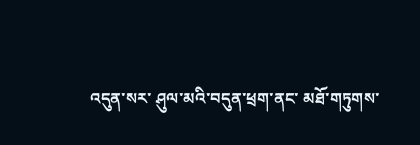འདུན་སར་ ཤུལ་མའི་བདུན་ཕྲག་ནང་ མཐོ་གཏུགས་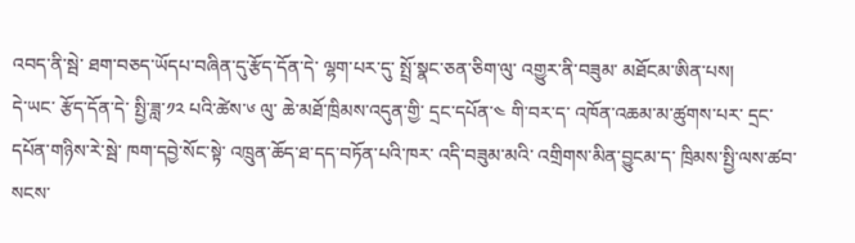འབད་ནི་སྦེ་ ཐག་བཅད་ཡོདཔ་བཞིན་དུ་རྩོད་དོན་དེ་ ལྷག་པར་དུ་ སྤྲོ་སྣང་ཅན་ཅིག་ལུ་ འགྱུར་ནི་བཟུམ་ མཐོངམ་ཨིན་པས།
དེ་ཡང་ རྩོད་དོན་དེ་ སྤྱི་ཟླ་༡༢ པའི་ཚེས་༦ ལུ་ ཆེ་མཐོ་ཁྲིམས་འདུན་གྱི་ དྲང་དཔོན་༤ གི་བར་ད་ འཁོན་འཆམ་མ་ཚུགས་པར་ དྲང་དཔོན་གཉིས་རེ་སྦེ་ ཁག་དབྱེ་སོང་སྟེ་ འཁྲུན་ཆོད་ཐ་དད་བཏོན་པའི་ཁར་ འདི་བཟུམ་མའི་ འགྲིགས་མིན་བྱུངམ་ད་ ཁྲིམས་སྤྱི་ལས་ཚབ་ སངས་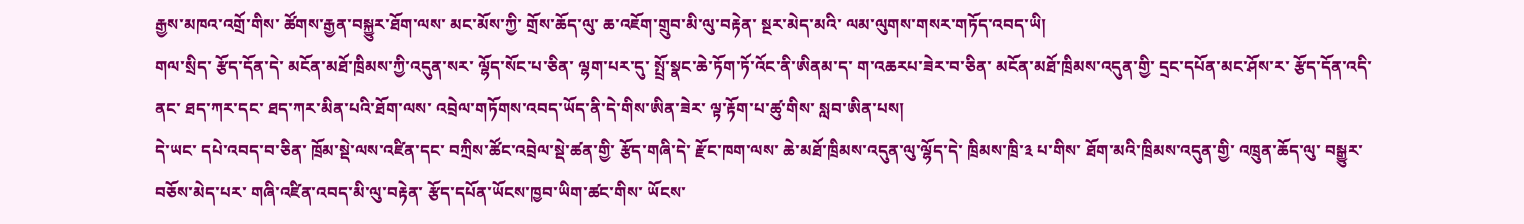རྒྱས་མཁའ་འགྲོ་གིས་ ཚོགས་རྒྱན་བསྐྱུར་ཐོག་ལས་ མང་མོས་ཀྱི་ གྲོས་ཆོད་ལུ་ ཆ་འཇོག་གྲུབ་མི་ལུ་བརྟེན་ སྔར་མེད་མའི་ ལམ་ལུགས་གསར་གཏོད་འབད་ཡི།
གལ་སྲིད་ རྩོད་དོན་དེ་ མངོན་མཐོ་ཁྲིམས་ཀྱི་འདུན་སར་ ལྷོད་སོང་པ་ཅིན་ ལྷག་པར་དུ་ སྤྲོ་སྣང་ཆེ་ཏོག་ཏོ་འོང་ནི་ཨིནམ་ད་ ག་འཆརཔ་ཟེར་བ་ཅིན་ མངོན་མཐོ་ཁྲིམས་འདུན་གྱི་ དྲང་དཔོན་མང་ཤོས་ར་ རྩོད་དོན་འདི་ནང་ ཐད་ཀར་དང་ ཐད་ཀར་མིན་པའི་ཐོག་ལས་ འབྲེལ་གཏོགས་འབད་ཡོད་ནི་དེ་གིས་ཨིན་ཟེར་ ལྟ་རྟོག་པ་ཚུ་གིས་ སླབ་ཨིན་པས།
དེ་ཡང་ དཔེ་འབད་བ་ཅིན་ ཁྲོམ་སྡེ་ལས་འཛིན་དང་ བཀྲིས་ཚོང་འབྲེལ་སྡེ་ཚན་གྱི་ རྩོད་གཞི་དེ་ རྫོང་ཁག་ལས་ ཆེ་མཐོ་ཁྲིམས་འདུན་ལུ་ལྷོད་དེ་ ཁྲིམས་ཁྲི་༣ པ་གིས་ ཐོག་མའི་ཁྲིམས་འདུན་གྱི་ འཁྲུན་ཆོད་ལུ་ བསྒྱུར་བཅོས་མེད་པར་ གཞི་འཛིན་འབད་མི་ལུ་བརྟེན་ རྩོད་དཔོན་ཡོངས་ཁྱབ་ཡིག་ཚང་གིས་ ཡོངས་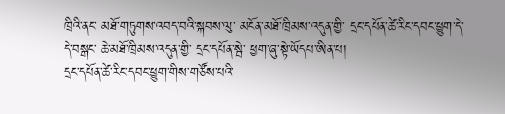ཁྲིའི་ནང་ མཐོ་གཏུགས་འབད་བའི་སྐབས་ལུ་ མངོན་མཐོ་ཁྲིམས་འདུན་གྱི་ དྲང་དཔོན་ཚེ་རིང་དབང་ཕྱུག་དེ་ དེ་བསྒང་ ཆེ་མཐོ་ཁྲིམས་འདུན་གྱི་ དྲང་དཔོན་སྦེ་ ཕྱག་ཞུ་སྟེ་ཡོདཔ་ཨིན་པ།
དྲང་དཔོན་ཚེ་རིང་དབང་ཕྱུག་གིས་གཙོས་པའི་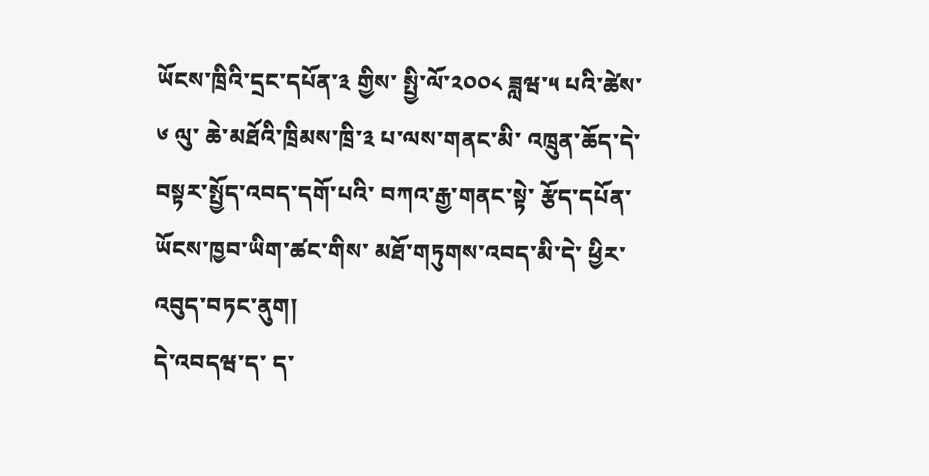ཡོངས་ཁྲིའི་དྲང་དཔོན་༣ གྱིས་ སྤྱི་ལོ་༢༠༠༨ ཟླཝ་༥ པའི་ཚེས་༦ ལུ་ ཆེ་མཐོའི་ཁྲིམས་ཁྲི་༣ པ་ལས་གནང་མི་ འཁྲུན་ཆོད་དེ་ བསྟར་སྤྱོད་འབད་དགོ་པའི་ བཀའ་རྒྱ་གནང་སྟེ་ རྩོད་དཔོན་ཡོངས་ཁྱབ་ཡིག་ཚང་གིས་ མཐོ་གཏུགས་འབད་མི་དེ་ ཕྱིར་འབུད་བཏང་ནུག།
དེ་འབདཝ་ད་ ད་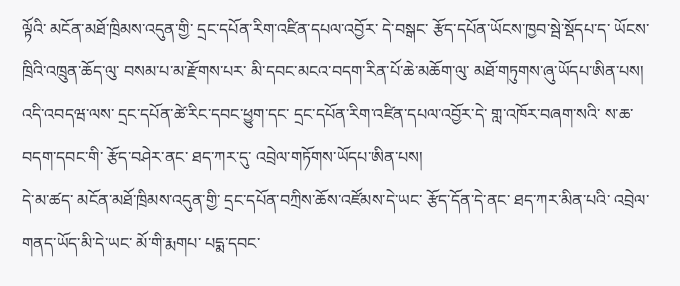ལྟོའི་ མངོན་མཐོ་ཁྲིམས་འདུན་གྱི་ དྲང་དཔོན་རིག་འཛིན་དཔལ་འབྱོར་ དེ་བསྒང་ རྩོད་དཔོན་ཡོངས་ཁྱབ་སྦེ་སྡོདཔ་ད་ ཡོངས་ཁྲིའི་འཁྲུན་ཆོད་ལུ་ བསམ་པ་མ་རྫོགས་པར་ མི་དབང་མངའ་བདག་རིན་པོ་ཆེ་མཆོག་ལུ་ མཐོ་གཏུགས་ཞུ་ཡོདཔ་ཨིན་པས།
འདི་འབདཝ་ལས་ དྲང་དཔོན་ཚེ་རིང་དབང་ཕྱུག་དང་ དྲང་དཔོན་རིག་འཛིན་དཔལ་འབྱོར་དེ་ གླ་འཁོར་བཞག་སའི་ ས་ཆ་བདག་དབང་གི་ རྩོད་བཤེར་ནང་ ཐད་ཀར་དུ་ འབྲེལ་གཏོགས་ཡོདཔ་ཨིན་པས།
དེ་མ་ཚད་ མངོན་མཐོ་ཁྲིམས་འདུན་གྱི་ དྲང་དཔོན་བཀྲིས་ཆོས་འཛོམས་དེ་ཡང་ རྩོད་དོན་དེ་ནང་ ཐད་ཀར་མིན་པའི་ འབྲེལ་གནད་ཡོད་མི་དེ་ཡང་ མོ་གི་རྨགཔ་ པདྨ་དབང་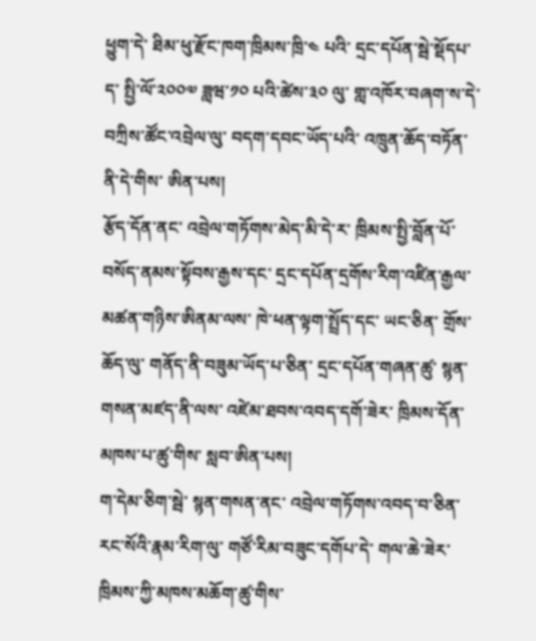ཕྱུག་དེ་ ཐིམ་ཕུ་རྫོང་ཁག་ཁྲིམས་ཁྲི་༤ པའི་ དྲང་དཔོན་སྦེ་སྡོདཔ་ད་ སྤྱི་ལོ་༢༠༠༧ ཟླཝ་༡༠ པའི་ཚེས་༣༠ ལུ་ གླ་འཁོར་བཞག་ས་དེ་ བཀྲིས་ཚོང་འབྲེལ་ལུ་ བདག་དབང་ཡོད་པའི་ འཁྲུན་ཆོད་བཏོན་ནི་དེ་གིས་ ཨིན་པས།
རྩོད་དོན་ནང་ འབྲེལ་གཏོགས་མེད་མི་དེ་ར་ ཁྲིམས་སྤྱི་བློན་པོ་ བསོད་ནམས་སྟོབས་རྒྱས་དང་ དྲང་དཔོན་དྲགོས་རིག་འཛིན་རྒྱལ་མཚན་གཉིས་ཨིནམ་ལས་ ཁེ་ཕན་ལྟག་སྤྲོད་དང་ ཡང་ཅིན་ གྲོས་ཆོད་ལུ་ གནོད་ནི་བཟུམ་ཡོད་པ་ཅིན་ དྲང་དཔོན་གཞན་ཚུ་ སྙན་གསན་མཛད་ནི་ལས་ འཛེམ་ཐབས་འབད་དགོ་ཟེར་ ཁྲིམས་དོན་མཁས་པ་ཚུ་གིས་ སླབ་ཨིན་པས།
ག་དེམ་ཅིག་སྦེ་ སྙན་གསན་ནང་ འབྲེལ་གཏོགས་འབད་བ་ཅིན་ རང་སོའི་རྣམ་རིག་ལུ་ གཙོ་རིམ་བཟུང་དགོཔ་དེ་ གལ་ཆེ་ཟེར་ ཁྲིམས་ཀྱི་མཁས་མཆོག་ཚུ་གིས་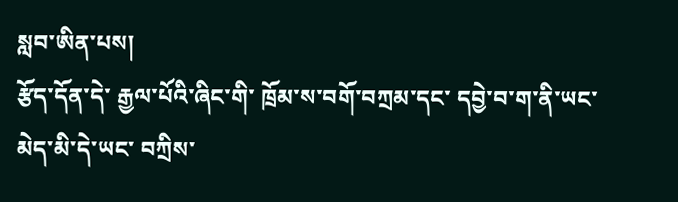སླབ་ཨིན་པས།
རྩོད་དོན་དེ་ རྒྱལ་པོའི་ཞིང་གི་ ཁྲོམ་ས་བགོ་བཀྲམ་དང་ དབྱེ་བ་ག་ནི་ཡང་མེད་མི་དེ་ཡང་ བཀྲིས་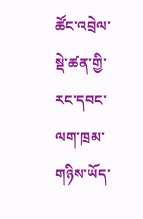ཚོང་འབྲེལ་སྡེ་ཚན་གྱི་ རང་དབང་ལག་ཁྲམ་གཉིས་ཡོད་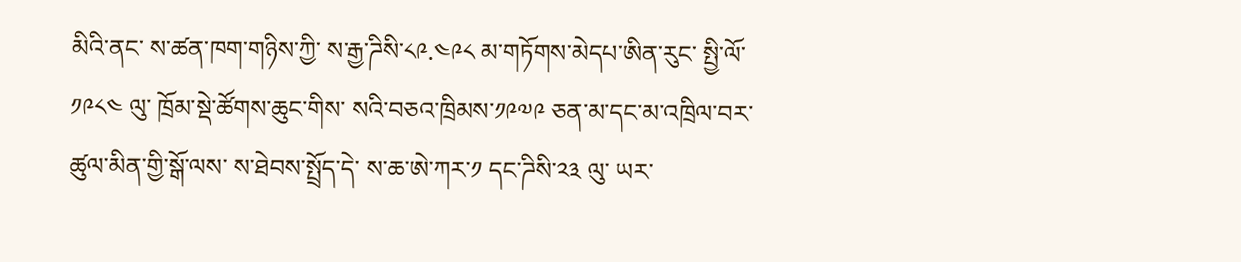མིའི་ནང་ ས་ཚན་ཁག་གཉིས་ཀྱི་ ས་རྒྱ་ཌིསི་༨༩.༤༩༨ མ་གཏོགས་མེདཔ་ཨིན་རུང་ སྤྱི་ལོ་༡༩༨༤ ལུ་ ཁྲོམ་སྡེ་ཚོགས་ཆུང་གིས་ སའི་བཅའ་ཁྲིམས་༡༩༧༩ ཅན་མ་དང་མ་འཁྲིལ་བར་ ཚུལ་མིན་གྱི་སྒོ་ལས་ ས་ཐེབས་སྤྲོད་དེ་ ས་ཆ་ཨེ་ཀར་༡ དང་ཌིསི་༢༣ ལུ་ ཡར་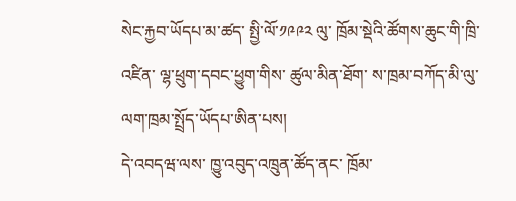སེང་རྐྱབ་ཡོདཔ་མ་ཚད་ སྤྱི་ལོ་༡༩༩༢ ལུ་ ཁྲོམ་སྡེའི་ཚོགས་ཆུང་གི་ཁྲི་འཛིན་ ལྷ་ཕྲུག་དབང་ཕྱུག་གིས་ ཚུལ་མིན་ཐོག་ ས་ཁྲམ་བཀོད་མི་ལུ་ ལག་ཁྲམ་སྤྲོད་ཡོདཔ་ཨིན་པས།
དེ་འབདཝ་ལས་ ཁྱུ་འབུད་འཁྲུན་ཚོད་ནང་ ཁྲོམ་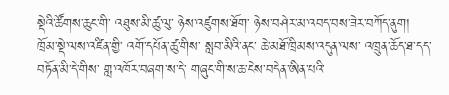སྡེའི་ཚོགས་ཆུང་གི་ འཐུས་མི་ཚུ་ལུ་ ཉེས་འཛུགས་ཐོག་ ཉེས་བཤེར་མ་འབད་བས་ཟེར་བཀོད་ནུག།
ཁྲོམ་སྡེ་ལས་འཛིན་གྱི་ འགོ་དཔོན་ཚུ་གིས་ སླབ་མིའི་ནང་ ཆེ་མཐོ་ཁྲིམས་འདུན་ལས་ འཁྲུན་ཆོད་ཐ་དད་བཏོན་མི་དེ་གིས་ གླ་འཁོར་བཞག་ས་དེ་ གཞུང་གི་ས་ཆ་ངེས་བདེན་ཨིན་པའི་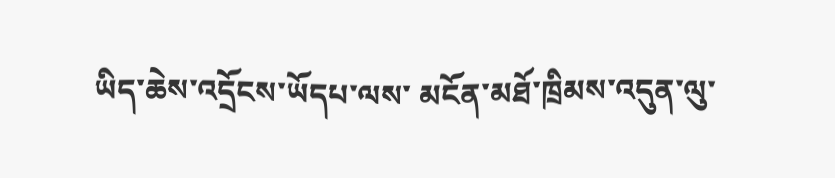ཡིད་ཆེས་འདྲོངས་ཡོདཔ་ལས་ མངོན་མཐོ་ཁྲིམས་འདུན་ལུ་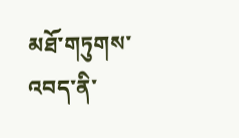མཐོ་གཏུགས་འབད་ནི་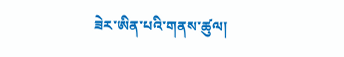ཟེར་ཨིན་པའི་གནས་ཚུལ།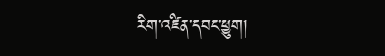རིག་འཛིན་དབང་ཕྱུག།